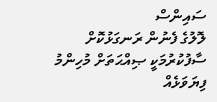ސައިންސް
ލޮލުގެ ފެނުން ރަނގަޅުކޮށް ސާފުކުރުމަކީ ޞިއްޙަތަށް މުހިންމު ފިޔަވަޅެއް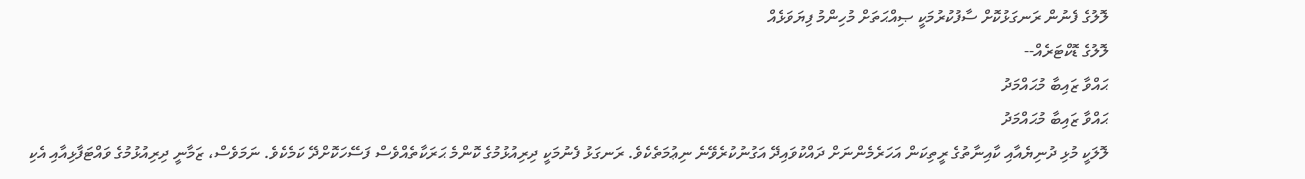ލޮލުގެ ފެނުން ރަނގަޅުކޮށް ސާފުކުރުމަކީ ޞިއްޙަތަށް މުހިންމު ފިޔަވަޅެއް
ލޮލުގެ ޑޮކްޓަރެއް--
ޙައްވާ ޒައިބާ މުޙައްމަދު
ޙައްވާ ޒައިބާ މުޙައްމަދު
ލޮލަކީ މުޅި ދުނިޔެއާއި ކާއިނާތުގެ ރީތިކަން އަހަރެމެންނަށް ދައްކުވައިދޭ އަގުނުކުރެވޭނެ ނިޢުމަތެކެވެ. ރަނގަޅު ފެނުމަކީ ދިރިއުޅުމުގެ ކޮންމެ ޙަރަކާތެއްވެސް ފަސޭހަކޮށްދޭ ކަމެކެވެ. ނަމަވެސް، ޒަމާނީ ދިރިއުޅުމުގެ ވައްޓަފާޅިއާއި އެކި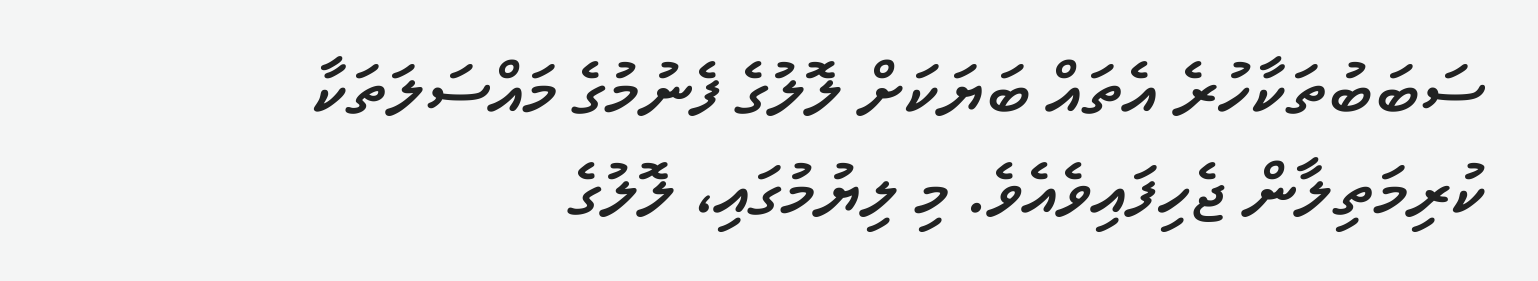ސަބަބުތަކާހުރެ އެތައް ބަޔަކަށް ލޮލުގެ ފެނުމުގެ މައްސަލަތަކާ ކުރިމަތިލާން ޖެހިފައިވެއެވެ. މި ލިޔުމުގައި، ލޮލުގެ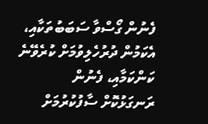ފެނުން ގޯސްވާ ސަބަބުތަކާއި، އެކަމުން ދުރުހެލިވުމަށް ކުރެވޭނެ ކަންކަމާއި، ފެނުން ރަނގަޅުކޮށް ސާފުކުރުމަށް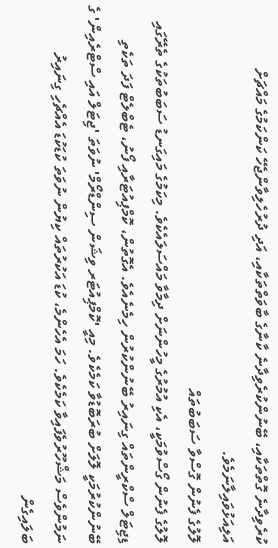ކުރެވިދާނެ ގޮތްތަކާއި، ބޭނުންކުރެވިދާނެ ކާނާގެ ބާވަތްތަކާއި، އަދި ދުރުހެލިވާންޖެހޭ ކަންކަމުގެ މައްޗަށް އަލިއަޅުވައިލާނަމެވެ.
ލޮލުގެ ފެނުން ގޮސްވާ ސަބަބުތައް
ލޮލުގެ ފެނުން ގޯސްވުމަކީ، އެކި އުމުރުގެ މީހުންނަށް ދިމާވާ މައްސަލައެކެވެ. މިކަމުގެ މައިގަނޑު ސަބަބުތަކުގެ ތެރޭގައި ޑިޖިޓަލް ސްކްރީންތައް ގިނައިރު ބޭނުންކުރުން ހިމެނެއެވެ. އެގޮތުން، ކޮމްޕިއުޓަރާއި ފޯނު، ޓެބްލެޓް ފަދަ ތަކެތި ބޭނުންކުރުމަކީ ލޮލަށް ބުރަބޮޑުވާ ކަމެކެވެ. މިއީ 'ކޮމްޕިއުޓަރ ވިޝަން ސިންޑްރޯމް' ނުވަތަ 'ޖިޓަލް އައި ސްޓްރެއިން' ގެ ނަމުންވެސް މަޝްހޫރުވެފައިވާ ކަމެކެވެ. ހަމަ އެހެންމެ، ކުޑަ އަކުރުތައް ކިޔުން ނުވަތަ ކުޑަކުޑަ އެއްޗެހި ގިނައިރު ބަލައިގެން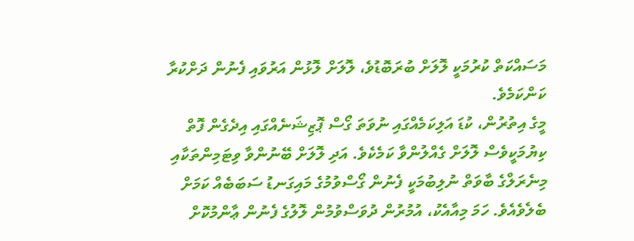މަސައްކަތް ކުރުމަކީ ލޮލަށް ބުރަބޮޑުވެ، ލޮލަށް ލޮޅުން އަރުވައި ފެނުން ދަށްކުރާ ކަންކަމެވެ.
މީގެ އިތުރުން، ކުޑަ އަލިކަމެއްގައި ނުވަތަ ގޯސް ޕޮޒިޝަނެއްގައި އިދެގެން ފޮތް ކިޔުމަކީވެސް ލޮލަށް ގެއްލުންވާ ކަމެކެވެ. އަދި ލޮލަށް ބޭނުންވާ ވިޓަމިންތަކާއި މިނެރަލްގެ ބާވަތް ނުލިބުމަކީ ފެނުން ގޯސްވުމުގެ މައިގަނޑު ސަބަބެއް ކަމަށް ބެލެވެއެވެ. ހަމަ މިއާއެކު، އުމުރުން ދުވަސްވުމުން ލޮލުގެ ފެނުން ޢާންމުކޮށް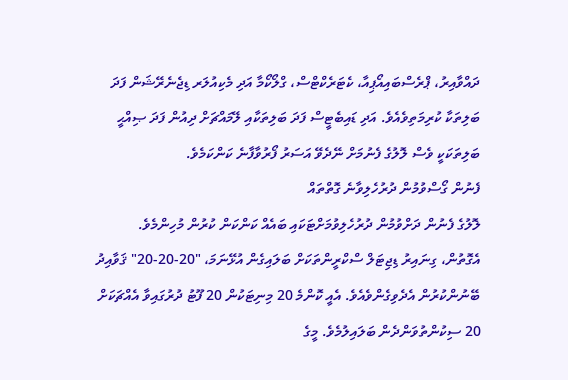ދައްވާއިރު، ޕްރެސްބައިއޯޕިއާ، ކެޓަރެކްޓްސް، ގްލޯކޯމާ އަދި މެކިއުލަރ ޑިޖެނެރޭޝަން ފަދަ ބަލިތަކާ ކުރިމަތިވެއެވެ. އަދި ޑައިބެޓީސް ފަދަ ބަލިތަކާއި ލޭމައްޗަށް ދިއުން ފަދަ ޞިއްޙީ ބަލިތަކަކީ ވެސް ލޮލުގެ ފެނުމަށް ނޭދެވޭ އަސަރު ފޯރުވާފާނެ ކަންކަމެވެ.
ފެނުން ގޯސްވުމުން ދުރުހެލިވާނެ ގޮތްތައް
ލޮލުގެ ފެނުން ދަށްވުމުން ދުރުހެލިވުމަށްޓަކައި ބައެއް ކަންކަން ކުރުން މުހިންމެވެ. އެގޮތުން، ގިނައިރު ޑިޖިޓަލް ސްކްރީންތަކަށް ބަލައިގެން އުޅޭނަމަ، "20-20-20" ޤަވާއިދު ބޭނުންކުރުން އެދެވިގެންވެއެވެ. އެއީ ކޮންމެ 20 މިނިޓަކުން 20 ފޫޓު ދުރުގައިވާ އެއްޗަކަށް 20 ސިކުންތުވަންދެން ބަލައިލުމެވެ. މީގެ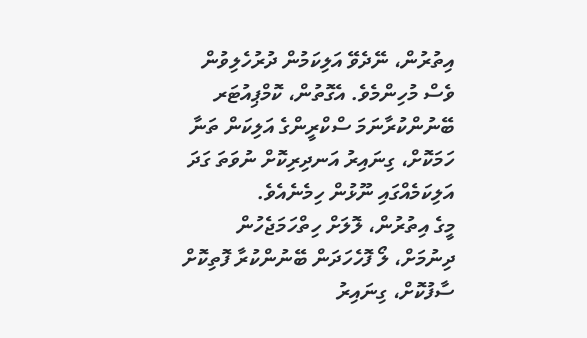އިތުރުން، ނޭދެވޭ އަލިކަމުން ދުރުހެލިވުން ވެސް މުހިންމެވެ. އެގޮތުން، ކޮމްޕިއުޓަރ ބޭނުންކުރާނަމަ ސްކްރީންގެ އަލިކަން ތަނާ ހަމަކޮށް، ގިނައިރު އަނދިރިކޮށް ނުވަތަ ގަދަ އަލިކަމެއްގައި ނޫޅުން ހިމެނެއެވެ.
މީގެ އިތުރުން، ލޮލަށް ހިތްހަމަޖެހުން ދިނުމަށް، ލޯ ފޮހެހަދަން ބޭނުންކުރާ ފޮތިކޮށް ސާފުކޮށް، ގިނައިރު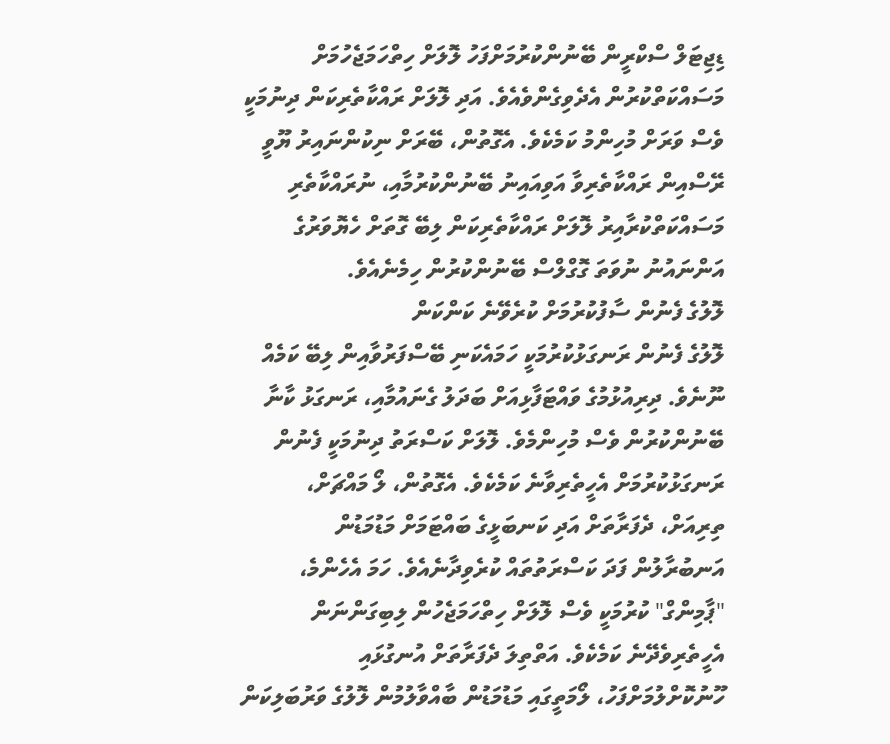ޑިޖިޓަލް ސްކްރީން ބޭނުންކުރުމަށްފަހު ލޮލަށް ހިތްހަމަޖެހުމަށް މަސައްކަތްކުރުން އެދެވިގެންވެއެވެ. އަދި ލޮލަށް ރައްކާތެރިކަން ދިނުމަކީ ވެސް ވަރަށް މުހިންމު ކަމެކެވެ. އެގޮތުން، ބޭރަށް ނިކުންނައިރު ޔޫވީ ރޭސްއިން ރައްކާތެރިވާ އަވިއައިނު ބޭނުންކުރުމާއި، ނުރައްކާތެރި މަސައްކަތްކުރާއިރު ލޮލަށް ރައްކާތެރިކަން ލިބޭ ގޮތަށް ހެޔޮވަރުގެ އަންނައުނު ނުވަތަ ގޮގްލްސް ބޭނުންކުރުން ހިމެނެއެވެ.
ލޮލުގެ ފެނުން ސާފުކުރުމަށް ކުރެވޭނެ ކަންކަން
ލޮލުގެ ފެނުން ރަނގަޅުކުރުމަކީ ހަމައެކަނި ބޭސްފަރުވާއިން ލިބޭ ކަމެއް ނޫނެވެ. ދިރިއުޅުމުގެ ވައްޓަފާޅިއަށް ބަދަލު ގެނައުމާއި، ރަނގަޅު ކާނާ ބޭނުންކުރުން ވެސް މުހިންމެވެ. ލޮލަށް ކަސްރަތު ދިނުމަކީ ފެނުން ރަނގަޅުކުރުމަށް އެހީތެރިވާނެ ކަމެކެވެ. އެގޮތުން، ލޯ މައްޗަށް، ތިރިއަށް، ދެފަރާތަށް އަދި ކަނބަޅީގެ ބައްޓަމަށް މަޑުމަޑުން އަނބުރާލުން ފަދަ ކަސްރަތުތައް ކުރެވިދާނެއެވެ. ހަމަ އެހެންމެ، "ޕާމިންގް" ކުރުމަކީ ވެސް ލޮލަށް ހިތްހަމަޖެހުން ލިބިގަންނަން އެހީތެރިވެދޭނެ ކަމެކެވެ. އަތްތިލަ ދެފަރާތަށް އުނގުޅައި ހޫނުކޮށްލުމަށްފަހު، ލޯމަތީގައި މަޑުމަޑުން ބާއްވާލުމުން ލޮލުގެ ވަރުބަލިކަން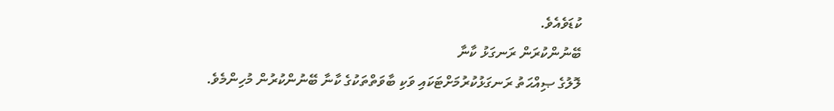ކުޑަވެއެވެ.
ބޭނުންކުރަން ރަނގަޅު ކާނާ
ލޮލުގެ ޞިއްޙަތު ރަނގަޅުކުރުމަށްޓަކައި ވަކި ބާވަތްތަކުގެ ކާނާ ބޭނުންކުރުން މުހިންމެވެ.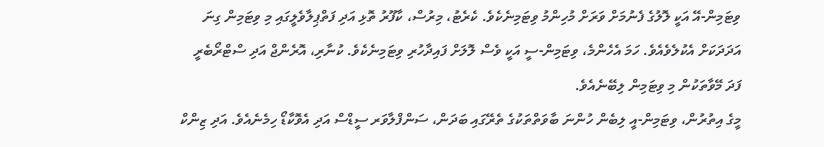ވިޓަމިން-އޭ އަކީ ލޮލުގެ ފެނުމަށް ވަރަށް މުހިންމު ވިޓަމިނެކެވެ. ކެރެޓު، މިރުސް، ކާފޫރު ތޮޅި އަދި ފަތްޕިލާވެލީގައި މި ވިޓަމިން ގިނަ އަދަދަކަށް އެކުލެވެއެވެ. ހަމަ އެހެންމެ، ވިޓަމިން-ސީ އަކީ ވެސް ލޮލަށް ފައިދާހުރި ވިޓަމިނެކެވެ. ކުނާރި، އޮރެންޖް އަދި ސްޓްރޯބެރީ ފަދަ މޭވާތަކުން މި ވިޓަމިން ލިބޭނެއެވެ.
މީގެ އިތުރުން، ވިޓަމިން-އީ ލިބެން ހުންނަ ބާވަތްތަކުގެ ތެރޭގައި ބަދަން، ސަންފްލާވަރ ސީޑްސް އަދި އެވޮކާޑޯ ހިމެނެއެވެ. އަދި ޒިންކް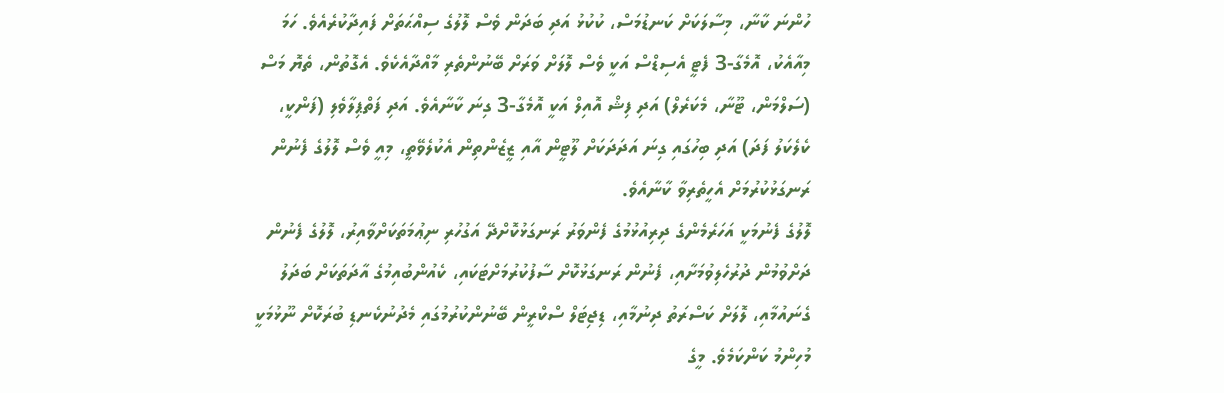ހުންނަ ކާނާ، މިސާލަކަށް ކަނޑުމަސް، ކުކުޅު އަދި ބަދަން ވެސް ލޮލުގެ ސިއްޙަތަށް ފައިދާކުރެއެވެ. ހަމަ މިއާއެކު، އޮމެގާ-3 ފެޓީ އެސިޑްސް އަކީ ވެސް ލޮލަށް ވަރަށް ބޭނުންތެރި މާއްދާއެކެވެ. އެގޮތުން، ތެޔޮ މަސް (ސަލްމަން، ޓޫނާ، މެކަރެލް) އަދި ފިޝް އޮއިލް އަކީ އޮމެގާ-3 ގިނަ ކާނާއެވެ. އަދި ފަތްޕިލާވެލި (ފަންކީ، ކެލެކަލު ފަދަ) އަދި ބިހުގައި ގިނަ އަދަދަކަށް ލޫޓީން އާއި ޒީޒެންތިން އެކުލެވޭތީ، މިއީ ވެސް ލޮލުގެ ފެނުން ރަނގަޅުކުރުމަށް އެހީތެރިވާ ކާނާއެވެ.
ލޮލުގެ ފެނުމަކީ އަހަރެމެންގެ ދިރިއުޅުމުގެ ފެންވަރު ރަނގަޅުކޮށްދޭ އަގުހުރި ނިޢުމަތަކަށްވާއިރު، ލޮލުގެ ފެނުން ދަށްވުމުން ދުރުހެލިވުމަށާއި، ފެނުން ރަނގަޅުކޮށް ސާފުކުރުމަށްޓަކައި، ކެއުންބުއިމުގެ އާދަތަކަށް ބަދަލު ގެނައުމާއި، ލޮލަށް ކަސްރަތު ދިނުމާއި، ޑިޖިޓަލް ސްކްރީން ބޭނުންކުރުމުގައި މެދުނުކެނޑި ބުރަކޮށް ނޫޅުމަކީ މުހިންމު ކަންކަމެވެ. މީގެ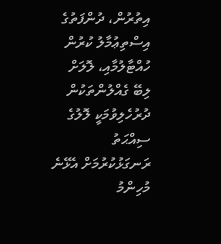އިތުރުން، ދުންފަތުގެ އިސްތިޢުމާލު ކުރުން ހުއްޓާލުމާއި، ލޮލަށް ލިބޭ ގެއްލުންތަކުން ދުރުހެލިވުމަކީ ލޮލުގެ ސިއްޙަތު ރަނގަޅުކުރުމަށް އެޅޭނެ މުހިންމު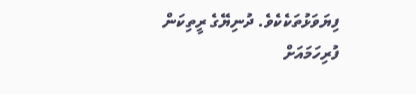ފިޔަވަޅުތަކެކެވެ. ދުނިޔޭގެ ރީތިކަން ފުރިހަމައަށް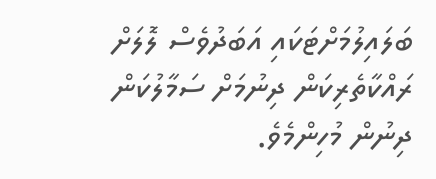ބަލައިލުމަށްޓަކައި އަބަދުވެސް ލޮލަށް ރައްކާތެރިކަން ދިނުމަށް ސަމާލުކަން ދިނުން މުހިންމެވެ.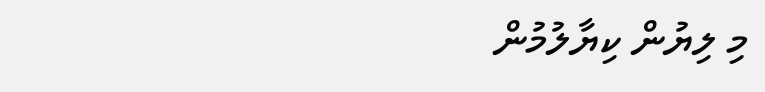މި ލިޔުން ކިޔާލުމުން